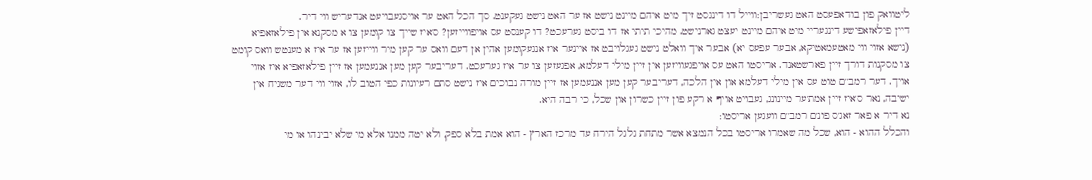ליטוואק פון בודאפעסט האט געשריבן:ווייל דו דינגסט זיך מיט איהם מיינט נישט אז ער האט נישט געקענט. סך הכל האט ער אויסגעבויעט אנדעריש ווי דיר.
דיין פילאזאפישע דינגעריי מיט איהם מיינט יעצט גארנישט. מהיכי תיתי אז דו ביסט גערעכט? דו קענסט עס אויפווייזען? ס'איז שייך צו קומען צו א מסקנא אין פילאזאפיא (נישא אזוי ווי מאטעמאטיקא, אבער עפעס יא) אבער איך וואלט נישט געגלויבט אז איינער איז אנגעקומען אהין אן דעם וואס ער קען מיר ווייזען אז ער איז א מענטש וואס קומט צו מסקנות דורך זיין פארשטאנד. אריסטו האט עס אויפגעוויזען אין זיין מילי דעלמא, אפגעזען צו ער איז גערעכט. דעריבער קען מען אננעמען אז זיין פילאזאפיא איז אזוי אויך. דער רמב"ם טוט עס אין מילי דעלמא און אין הלכה, דעריבער קען מען אננעמען אז זיין מורה נבוכים איז נישט סתם רעיונות כפי הטוב לו, אזוי ווי דער משגיח אין ישיבה, נאר ס'איז זיין אמת'ער מיינונג, געבויט אויף א רקע פון זיין כשרון און שכל, כי רבה היא.
נא דיר א פאר זאג'ס פונ'ם רמב"ם וועגען אריסטו:
והכלל ההוא - הוא, שכל מה שאמרו אריסטו בכל הנמצא אשר מתחת גלגל הירח עד מרכז הארץ - הוא אמת בלא ספק, ולא יטה ממנו אלא מי שלא יבינהו או מי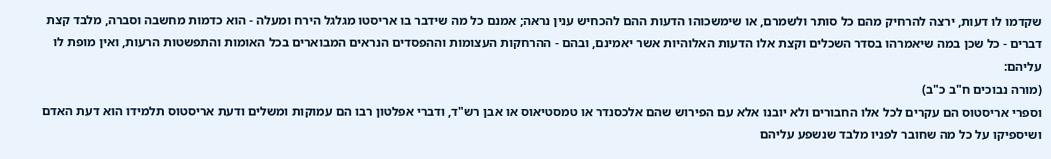שקדמו לו דעות, ירצה להרחיק מהם כל סותר ולשמרם, או שימשכוהו הדעות ההם להכחיש ענין נראה; אמנם כל מה שידבר בו אריסטו מגלגל הירח ומעלה - הוא כדמות מחשבה וסברה, מלבד קצת דברים - כל שכן במה שיאמרהו בסדר השכלים וקצת אלו הדעות האלוהיות אשר יאמינם, ובהם - ההרחקות העצומות וההפסדים הנראים המבוארים בכל האומות והתפשטות הרעות, ואין מופת לו עליהם:
(מורה נבוכים ח"ב כ"ב)
וספרי אריסטוס הם עקרים לכל אלו החבורים ולא יובנו אלא עם הפירוש שהם אלכסנדר או טמסטיאוס או אבן רש"ד, ודברי אפלטון רבו הם עמוקות ומשלים ודעת אריסטוס תלמידו הוא דעת האדם ושיספיקו על כל מה שחובר לפניו מלבד שנשפע עליהם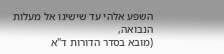השפע אלהי עד שישיגו אל מעלות הנבואה,
(מובא בסדר הדורות ד"א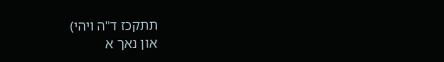תתקכז ד"ה ויהי)
און נאך א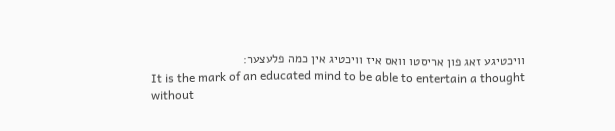וויכטיגע זאג פון אריסטו וואס איז וויכטיג אין כמה פלעצער:
It is the mark of an educated mind to be able to entertain a thought without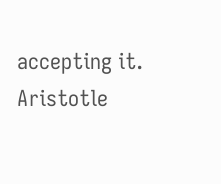accepting it.
Aristotle